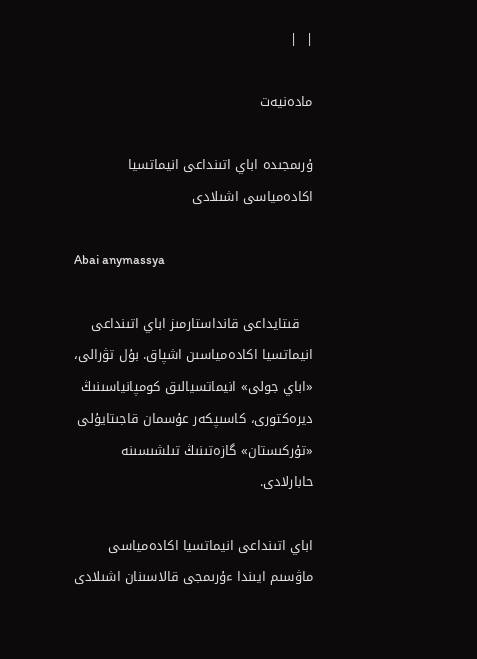|  |

مادەنيەت

ۇرىمجىدە اباي اتىنداعى انيماتسيا اكادەمياسى اشىلادى

Abai anymassya

   قىتايداعى قانداستارمىز اباي اتىنداعى انيماتسيا اكادەمياسىن اشپاق. بۇل تۋرالى، «اباي جولى» انيماتسيالىق كومپانياسىنىڭ ديرەكتورى، كاسىپكەر عۇسمان قاجىتايۇلى «تۇركىستان» گازەتىنىڭ تىلشىسىنە حابارلادى.

اباي اتىنداعى انيماتسيا اكادەمياسى ماۋسىم ايىندا ءۇرىمجى قالاسىنان اشىلادى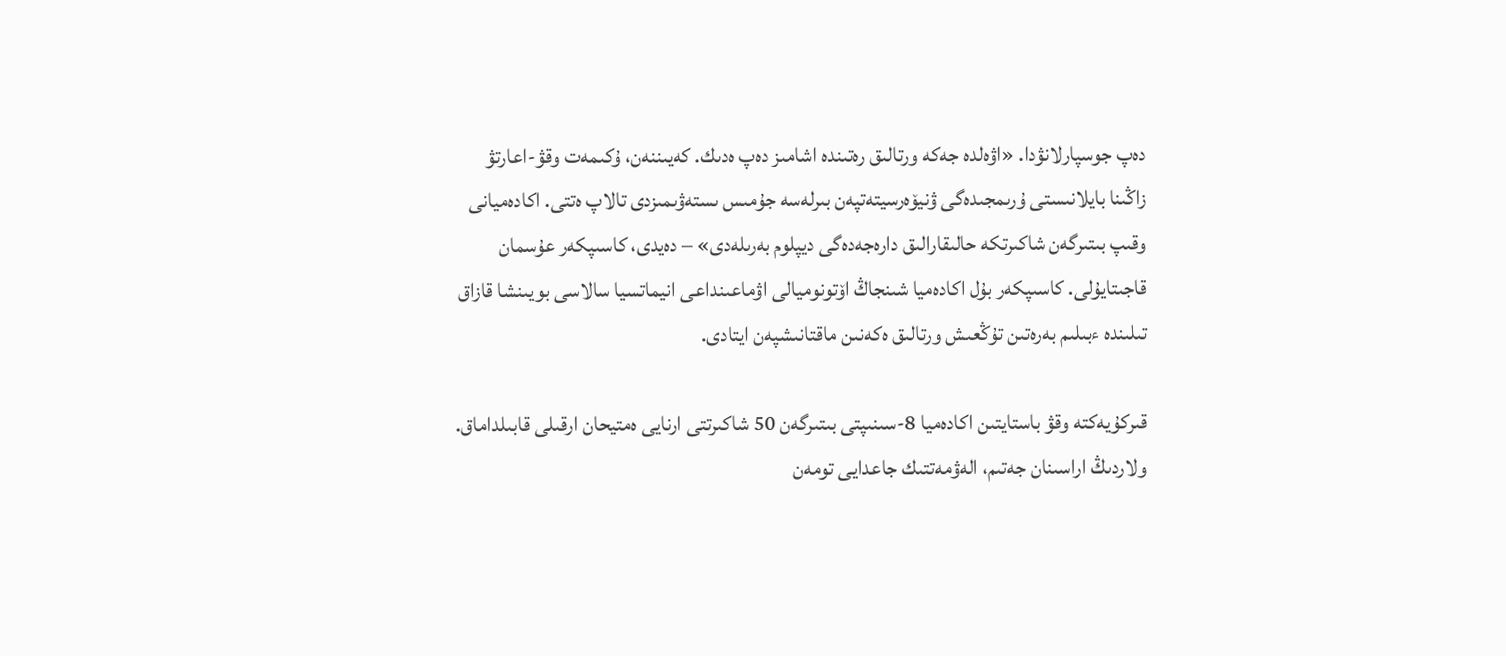دەپ جوسپارلانۋدا. «اۋەلدە جەكە ورتالىق رەتىندە اشامىز دەپ ەدىك. كەيىننەن، ۇكىمەت وقۋ-اعارتۋ زاڭىنا بايلانىستى ۇرىمجىدەگى ۋنيۆەرسيتەتپەن بىرلەسە جۇمىس ىستەۋىمىزدى تالاپ ەتتى. اكادەميانى وقىپ بىتىرگەن شاكىرتكە حالىقارالىق دارەجەدەگى ديپلوم بەرىلەدى» – دەيدى، كاسىپكەر عۇسمان قاجىتايۇلى. كاسىپكەر بۇل اكادەميا شىنجاڭ اۆتونوميالى اۋماعىنداعى انيماتسيا سالاسى بويىنشا قازاق تىلىندە ءبىلىم بەرەتىن تۇڭعىش ورتالىق ەكەنىن ماقتانىشپەن ايتادى.

قىركۇيەكتە وقۋ باستايتىن اكادەميا 8-سىنىپتى بىتىرگەن 50 شاكىرتتى ارنايى ەمتيحان ارقىلى قابىلداماق. ولاردىڭ اراسىنان جەتىم، الەۋمەتتىك جاعدايى تومەن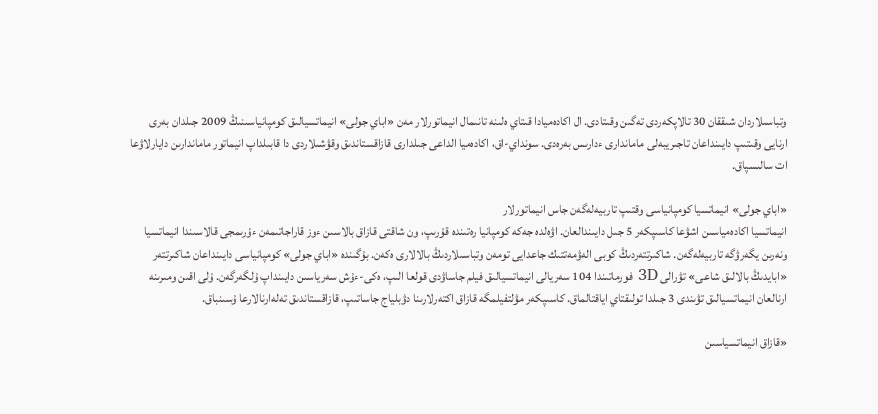وتباسىلاردان شىققان 30 تالاپكەردى تەگىن وقىتادى. ال اكادەميادا قىتاي ەلىنە تانىمال انيماتورلار مەن «اباي جولى» انيماتسيالىق كومپانياسىنىڭ 2009 جىلدان بەرى ارنايى وقىتىپ دايىنداعان تاجىريبەلى ماماندارى ءدارىس بەرەدى. سونداي-اق، اكادەميا الداعى جىلدارى قازاقستاندىق وقۋشىلاردى دا قابىلداپ انيماتور ماماندارىن دايارلاۋعا ات سالىسپاق.

«اباي جولى» انيماتسيا كومپانياسى وقتىپ تاربيەلەگەن جاس انيماتورلار
انيماتسيا اكادەمياسىن اشۋعا كاسىپكەر 5 جىل دايىندالعان. اۋەلدە جەكە كومپانيا رەتىندە قۇرىپ، ون شاقتى قازاق بالاسىن ءوز قاراجاتىمەن ءۇرىمجى قالاسىندا انيماتسيا ونەرىن يگەرۋگە تاربيەلەگەن. شاكىرتتەردىڭ كوبى الەۋمەتتىك جاعدايى تومەن وتباسىلاردىڭ بالالارى ەكەن. بۇگىندە «اباي جولى» كومپانياسى دايىنداعان شاكىرتتەر «ابايدىڭ بالالىق شاعى» تۋرالى 3D فورماتىندا 104 سەريالى انيماتسيالىق فيلم جاساۋدى قولعا الىپ، ەكى-ءۇش سەرياسىن دايىنداپ ۇلگەرگەن. ۇلى اقىن ومىرىنە ارنالعان انيماتسيالىق تۋىندى 3 جىلدا تولىقتاي اياقتالماق. كاسىپكەر مۋلتفيلمگە قازاق اكتەرلارىنا دۋبلياج جاساتىپ، قازاقستاندىق تەلەارنالارعا ۇسىنباق.

«قازاق انيماتسياسىن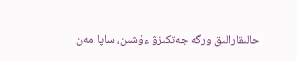حالىقارالىق ورگە جەتكىزۋ ءۇشىن، ساپا مەن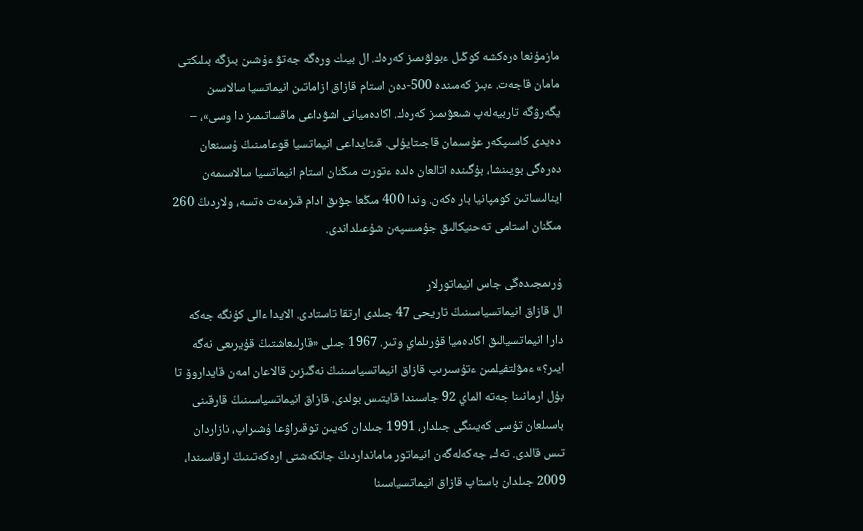مازمۇنعا ەرەكشە كوڭىل ءبولۋىمىز كەرەك. ال بيىك ورەگە جەتۋ ءۇشىن بىزگە بىلىكتى مامان قاجەت. ءبىز كەمىندە 500-دەن استام قازاق ازاماتىن انيماتسيا سالاسىن يگەرۋگە تاربيەلەپ شىعۋىمىز كەرەك. اكادەميانى اشۋداعى ماقساتىمىز دا وسى»، – دەيدى كاسىپكەر عۇسىمان قاجىتايۇلى. قىتايداعى انيماتسيا قوعامىنىڭ ۇسىنعان دەرەگى بويىنشا، بۇگىندە اتالعان ەلدە ءتورت مىڭنان استام انيماتسيا سالاسىمەن اينالىساتىن كومپانيا بار ەكەن. وندا 400 مىڭعا جۋىق ادام قىزمەت ەتسە، ولاردىڭ 260 مىڭنان استامى تەحنيكالىق جۇمىسپەن شۇعىلداندى.

ۇرىمجىدەگى جاس انيماتورلار
ال قازاق انيماتسياسىنىڭ تاريحى 47 جىلدى ارتقا تاستادى. الايدا ءالى كۇنگە جەكە دارا انيماتسيالىق اكادەميا قۇرىلماي وتىر. 1967 جىلى «قارلىعاشتىڭ قۇيرىعى نەگە ايىر؟» ءمۋلتفيلمىن ءتۇسىرىپ قازاق انيماتسياسىنىڭ نەگىزىن قالاعان امەن قايداروۆ تا بۇل ارمانىنا جەتە الماي 92 جاسىندا قايتىس بولدى. قازاق انيماتسياسىنىڭ قارقىنى باسىلعان تۇسى كەيىنگى جىلدار، 1991 جىلدان كەيىن توقىراۋعا ۇشىراپ، نازاردان تىس قالدى. تەك، جەكەلەگەن انيماتور مامانداردىڭ جانكەشتى ارەكەتىنىڭ ارقاسىندا، 2009 جىلدان باستاپ قازاق انيماتسياسىنا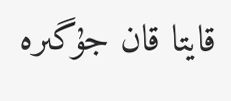قايتا قان جۇگىرە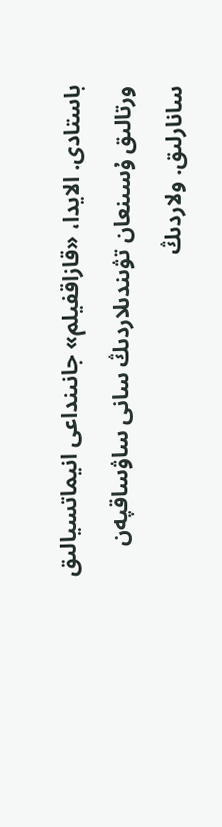باستادى. الايدا، «قازاقفيلم» جانىنداعى انيماتسيالىق ورتالىق ۇسىنعان تۋىندىلاردىڭ سانى ساۋساقپەن سانارلىق. ولاردىڭ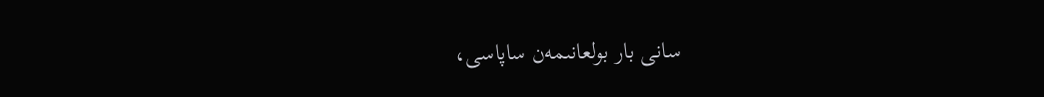سانى بار بولعانىمەن ساپاسى،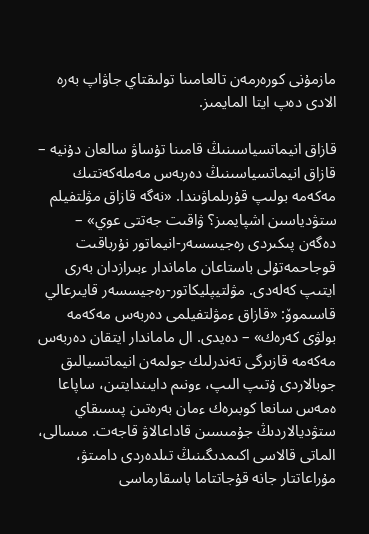مازمۇنى كورەرمەن تالعامىنا تولىقتاي جاۋاپ بەرە الادى دەپ ايتا المايمىز.

قازاق انيماتسياسىنىڭ قامىنا تۇساۋ سالعان دۇنيە – قازاق انيماتسياسىنىڭ دەربەس مەملەكەتتىك مەكەمە بولىپ قۇرىلماۋىندا. «نەگە قازاق مۋلتفيلم ستۋدياسىن اشپايمىز؟ ۋاقىت جەتتى عوي» – دەگەن پىكىردى رەجيسسەر-انيماتور نۇرباقىت قوجاحمەتۇلى باستاعان ماماندار ءبىرازدان بەرى ايتىپ كەلەدى. مۋلتيپليكاتور-رەجيسسەر قايىرعالي قاسىموۆ: «قازاق ءمۋلتفيلمى دەربەس مەكەمە بولۋى كەرەك» – دەيدى. ال ماماندار ايتقان دەربەس مەكەمە قازىرگى تەندرلىك جولمەن انيماتسيالىق جوبالاردى ۇتىپ الىپ، ءونىم دايىندايتىن، ساپاعا ەمەس سانعا كوبىرەك ءمان بەرەتىن پىسىقاي ستۋديالاردىڭ جۇمىسىن قاداعالاۋ قاجەت. مىسالى، الماتى قالاسى اكىمدىگىنىڭ تىلدەردى دامىتۋ، مۇراعاتتار جانە قۇجاتتاما باسقارماسى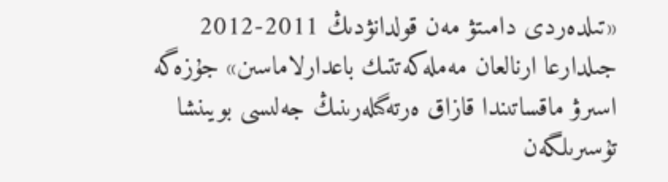«تىلدەردى دامىتۋ مەن قولدانۋدىڭ 2011-2012 جىلدارعا ارنالعان مەملەكەتتىك باعدارلاماسىن» جۇزەگە اسىرۋ ماقساتىندا قازاق ەرتەگىلەرىنىڭ جەلىسى بويىنشا تۇسىرىلگەن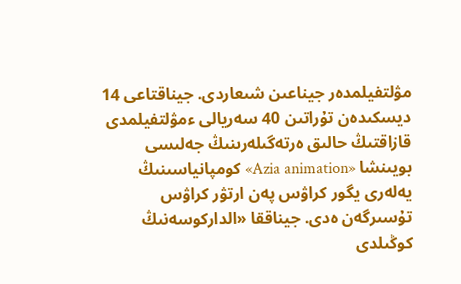مۋلتفيلمدەر جيناعىن شىعاردى. جيناقتاعى 14 ديسكىدەن تۇراتىن 40 سەريالى ءمۋلتفيلمدى قازاقتىڭ حالىق ەرتەگىلەرىنىڭ جەلىسى بويىنشا «Azia animation» كومپانياسىنىڭ يەلەرى يگور كراۋس پەن ارتۋر كراۋس تۇسىرگەن ەدى. جيناققا «الداركوسەنىڭ كوڭىلدى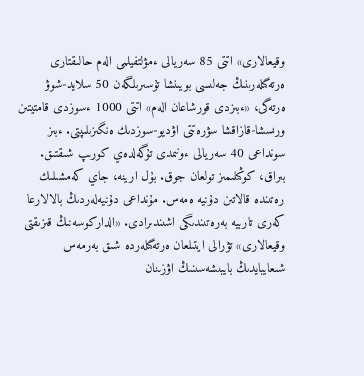وقيعالارى» اتتى 85 سەريالى ءمۋلتفيلمى الەم حالىقتارى ەرتەگىلەرىنىڭ جەلىسى بويىنشا تۇسىرىلگەن 50 سلايد-شوۋ ەرتەگى، «ءبىزدى قورشاعان الەم» اتتى 1000 ءسوزدى قامتيتىن ورىسشا-قازاقشا سۋرەتتى اۋديو-سوزدىك ەنگىزىلىپتى. ءبىز سونداعى 40 سەريالى ءونىمدى تۇگەلدەي كورىپ شىقتىق. بىراق، كوڭىلىمىز تولعان جوق. بۇل ارينە، جاي كەمشىلىك رەتىندە قالاتىن دۇنيە ەمەس. مۇنداعى دۇنيەلەردىڭ بالالارعا كەرى تاربيە بەرەتىندىگى اشىندىرادى. «الداركوسەنىڭ قىزىقتى وقيعالارى» تۋرالى ايتىلعان ەرتەگىلەردە شىق بەرمەس شىعايبايدىڭ بايبىشەسىنىڭ اۋزىنان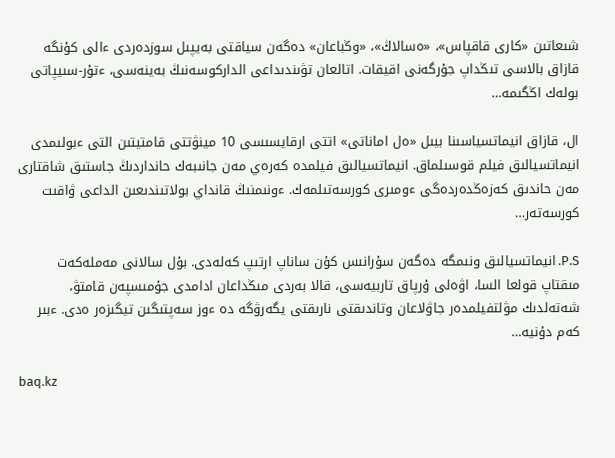شىعاتىن «كارى قاقپاس»، «ەسالاڭ»، «وڭباعان» دەگەن سياقتى بەيپىل سوزدەردى ءالى كۇنگە قازاق بالاسى تىڭداپ جۇرگەنى اقيقات. اتالعان تۋىندىداعى الداركوسەنىڭ بەينەسى، ءتۇر-سىيپاتى بولەك اڭگىمە…

ال، قازاق انيماتسياسىنا بيىل «ەل اماناتى» اتتى ارقايسىسى 10 مينۋتتى قامتيتىن التى ءبولىمدى انيماتسيالىق فيلم قوسىلماق. انيماتسيالىق فيلمدە كەرەي مەن جانىبەك حانداردىڭ جاستىق شاقتارى مەن حاندىق كەزەڭدەردەگى ءومىرى كورسەتىلمەك. ءونىمنىڭ قانداي بولاتىندىعىن الداعى ۋاقىت كورسەتەر…

P.S. انيماتسيالىق ونىمگە دەگەن سۇرانىس كۇن ساناپ ارتىپ كەلەدى. بۇل سالانى مەملەكەت مىقتاپ قولعا السا، اۋەلى ۇرپاق تاربيەسى، قالا بەردى مىڭداعان ادامدى جۇمىسپەن قامتۋ، شەتەلدىك مۋلتفيلمدەر جاۋلاعان وتاندىقتى نارىقتى يگەرۋگە دە ءوز سەپتىگىن تيگىزەر ەدى. ءبىر كەم دۇنيە…

baq.kz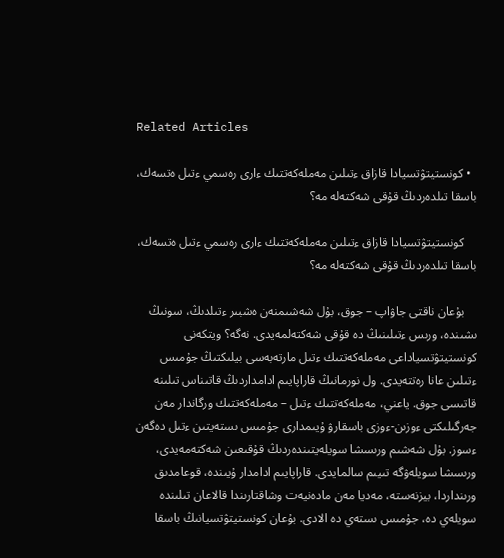Related Articles

  • كونستيتۋتسيادا قازاق ءتىلىن مەملەكەتتىك ءارى رەسمي ءتىل ەتسەك، باسقا تىلدەردىڭ قۇقى شەكتەلە مە؟

    كونستيتۋتسيادا قازاق ءتىلىن مەملەكەتتىك ءارى رەسمي ءتىل ەتسەك، باسقا تىلدەردىڭ قۇقى شەكتەلە مە؟

    بۇعان ناقتى جاۋاپ – جوق، بۇل شەشىمنەن ەشبىر ءتىلدىڭ، سونىڭ ىشىندە، ورىس ءتىلىنىڭ دە قۇقى شەكتەلمەيدى. نەگە؟ ويتكەنى كونستيتۋتسياداعى مەملەكەتتىك ءتىل مارتەبەسى بيلىكتىڭ جۇمىس ءتىلىن عانا رەتتەيدى. ول نورمانىڭ قاراپايىم ادامداردىڭ قاتىناس تىلىنە قاتىسى جوق. ياعني، مەملەكەتتىك ءتىل – مەملەكەتتىك ورگاندار مەن جەرگىلىكتى ءوزىن-ءوزى باسقارۋ ۇيىمدارى جۇمىس ىستەيتىن ءتىل دەگەن ءسوز. بۇل شەشىم ورىسشا سويلەيتىندەردىڭ قۇقىعىن شەكتەمەيدى، ورىسشا سويلەۋگە تىيىم سالمايدى. قاراپايىم ادامدار ۇيىندە، قوعامدىق ورىنداردا، بيزنەستە، مەديا مەن مادەنيەت وشاقتارىندا قالاعان تىلىندە سويلەي دە، جۇمىس ىستەي دە الادى. بۇعان كونستيتۋتسيانىڭ باسقا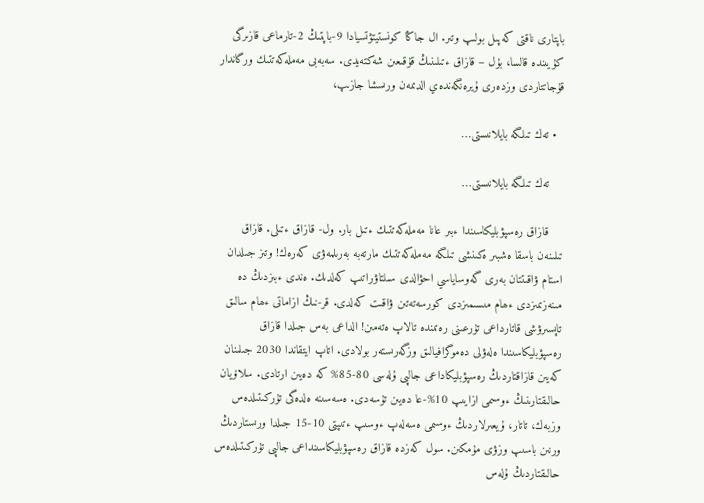باپتارى ناقتى كەپىل بولىپ وتىر. ال جاڭا كونستيتۋتسيادا 9-باپتىڭ 2-تارماعى قازىرگى كۇيىندە قالسا، بۇل – قازاق ءتىلىنىڭ قۇقىعىن شەكتەيدى. سەبەبى مەملەكەتتىك ورگاندار قۇجاتتاردى وزدەرى ۇيرەنگەندەي الدىمەن ورىسشا جازىپ،

  • تەك تىلگە بايلانىستى…

    تەك تىلگە بايلانىستى…

    قازاق رەسپۋبليكاسىندا ءبىر عانا مەملەكەتتىك ءتىل بار. ول- قازاق ءتىلى. قازاق تىلىنەن باسقا ەشبىر ەكىنشى تىلگە مەملەكەتتىك مارتەبە بەرىلمەۋى كەرەك! وتىز جىلدان استام ۋاقىتتان بەرى گەوساياسي احۋالدى سىلتاۋراتىپ كەلدىك. ەندى ءبىزدىڭ دە مىنەزىمىزدى ءھام مىسىمىزدى كورسەتەتىن ۋاقىت كەلدى. قر-نىڭ ازاماتى ءھام سالىق تاپسىرۋشى قاتارداعى تۇرعىنى رەتىندە تالاپ ەتەمىن! الداعى بەس جىلدا قازاق رەسپۋبليكاسىندا ەلەۋلى دەموگرافيالىق وزگەرىستەر بولادى. اتاپ ايتقاندا 2030 جىلىنان كەيىن قازاقتاردىڭ رەسپۋبليكاداعى جالپى ۇلەسى 80-85% كە دەيىن ارتادى. سلاۆيان حالىقتارىنىڭ ءوسىمى ازايىپ 10%-عا دەيىن تۇسەدى. ەسەسىنە ەلدەگى تۇركىتىلدەس وزبەك، تاتار، ۇيعىرلاردىڭ ءوسىمى ەسەلەپ ءوسىپ ءتىپتى 10-15 جىلدا ورىستاردىڭ ورنىن باسىپ وزۋى مۇمكىن. سول كەزدە قازاق رەسپۋبليكاسىنداعى جالپى تۇركىتىلدەس حالىقتاردىڭ ۇلەس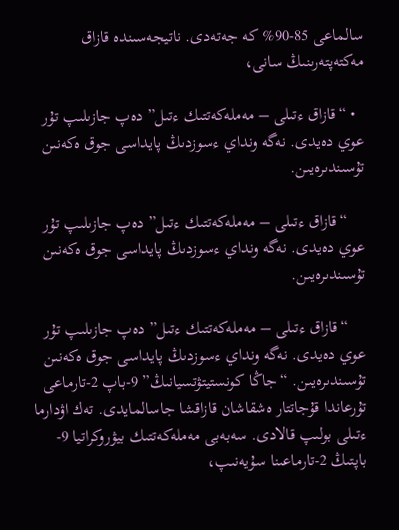سالماعى 85-90% كە جەتەدى. ناتيجەسىندە قازاق مەكتەپتەرىنىڭ سانى،

  • “قازاق ءتىلى – مەملەكەتتىك ءتىل” دەپ جازىلىپ تۇر عوي دەيدى. نەگە ونداي ءسوزدىڭ پايداسى جوق ەكەنىن تۇسىندىرەيىن.

    “قازاق ءتىلى – مەملەكەتتىك ءتىل” دەپ جازىلىپ تۇر عوي دەيدى. نەگە ونداي ءسوزدىڭ پايداسى جوق ەكەنىن تۇسىندىرەيىن.

    “قازاق ءتىلى – مەملەكەتتىك ءتىل” دەپ جازىلىپ تۇر عوي دەيدى. نەگە ونداي ءسوزدىڭ پايداسى جوق ەكەنىن تۇسىندىرەيىن. “جاڭا كونستيتۋتسيانىڭ” 9-باپ 2-تارماعى تۇرعاندا قۇجاتتار ەشقاشان قازاقشا جاسالمايدى. تەك اۋدارما ءتىلى بولىپ قالادى. سەبەبى مەملەكەتتىك بيۋروكراتيا 9-باپتىڭ 2-تارماعىنا سۇيەنىپ،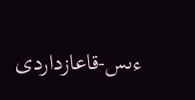ءىس-قاعازداردى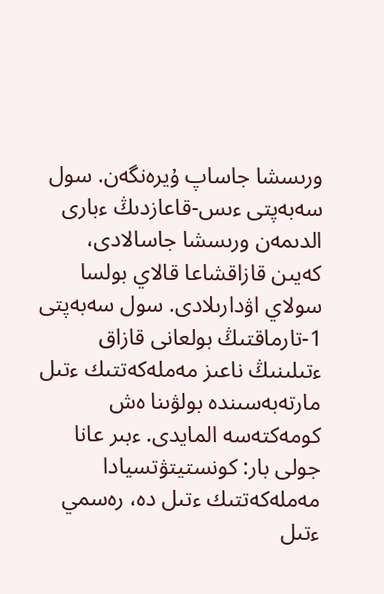ورىسشا جاساپ ۇيرەنگەن. سول سەبەپتى ءىس-قاعازدىڭ ءبارى الدىمەن ورىسشا جاسالادى، كەيىن قازاقشاعا قالاي بولسا سولاي اۋدارىلادى. سول سەبەپتى 1-تارماقتىڭ بولعانى قازاق ءتىلىنىڭ ناعىز مەملەكەتتىك ءتىل مارتەبەسىندە بولۋىنا ەش كومەكتەسە المايدى. ءبىر عانا جولى بار: كونستيتۋتسيادا مەملەكەتتىك ءتىل دە، رەسمي ءتىل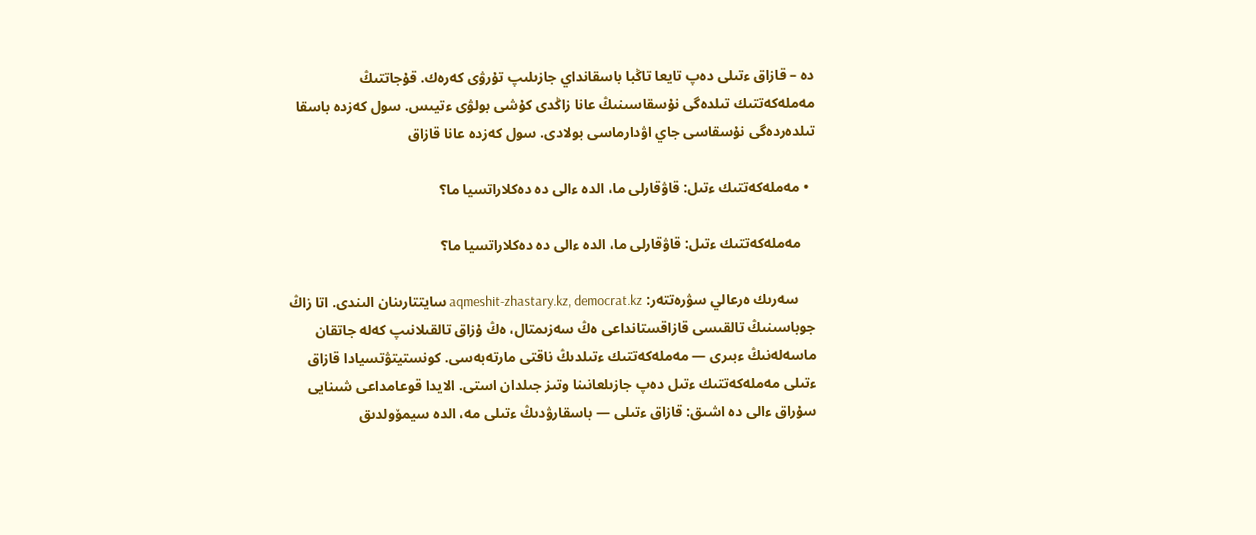دە – قازاق ءتىلى دەپ تايعا تاڭبا باسقانداي جازىلىپ تۇرۋى كەرەك. قۇجاتتىڭ مەملەكەتتىك تىلدەگى نۇسقاسىنىڭ عانا زاڭدى كۇشى بولۋى ءتيىس. سول كەزدە باسقا تىلدەردەگى نۇسقاسى جاي اۋدارماسى بولادى. سول كەزدە عانا قازاق

  • مەملەكەتتىك ءتىل: قاۋقارلى ما، الدە ءالى دە دەكلاراتسيا ما؟

    مەملەكەتتىك ءتىل: قاۋقارلى ما، الدە ءالى دە دەكلاراتسيا ما؟

     سەرىك ەرعالي سۋرەتتەر: aqmeshit-zhastary.kz, democrat.kz سايتتارىنان الىندى. اتا زاڭ جوباسىنىڭ تالقىسى قازاقستانداعى ەڭ سەزىمتال، ەڭ ۇزاق تالقىلانىپ كەلە جاتقان ماسەلەنىڭ ءبىرى — مەملەكەتتىك ءتىلدىڭ ناقتى مارتەبەسى. كونستيتۋتسيادا قازاق ءتىلى مەملەكەتتىك ءتىل دەپ جازىلعانىنا وتىز جىلدان استى. الايدا قوعامداعى شىنايى سۇراق ءالى دە اشىق: قازاق ءتىلى — باسقارۋدىڭ ءتىلى مە، الدە سيمۆولدىق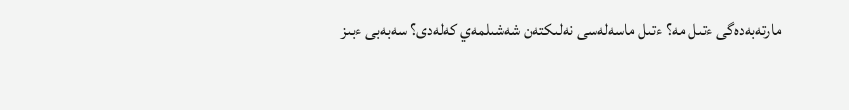مارتەبەدەگى ءتىل مە؟ ءتىل ماسەلەسى نەلىكتەن شەشىلمەي كەلەدى؟ سەبەبى ءبىز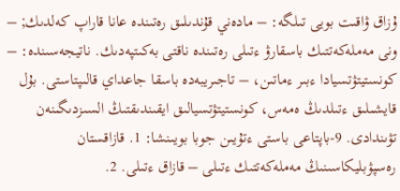ۇزاق ۋاقىت بويى تىلگە: – مادەني قۇندىلىق رەتىندە عانا قاراپ كەلدىك; – ونى مەملەكەتتىك باسقارۋ ءتىلى رەتىندە ناقتى بەكىتپەدىك. ناتيجەسىندە: – كونستيتۋتسيادا ءبىر ءماتىن، – تاجىريبەدە باسقا جاعداي قالىپتاستى. بۇل قايشىلىق ءتىلدىڭ ەمەس، كونستيتۋتسيالىق ايقىندىقتىڭ السىزدىگىنەن تۋىندادى. 9-باپتاعى باستى ءتۇيىن جوبا بويىنشا: 1. قازاقستان رەسپۋبليكاسىنىڭ مەملەكەتتىك ءتىلى – قازاق ءتىلى. 2.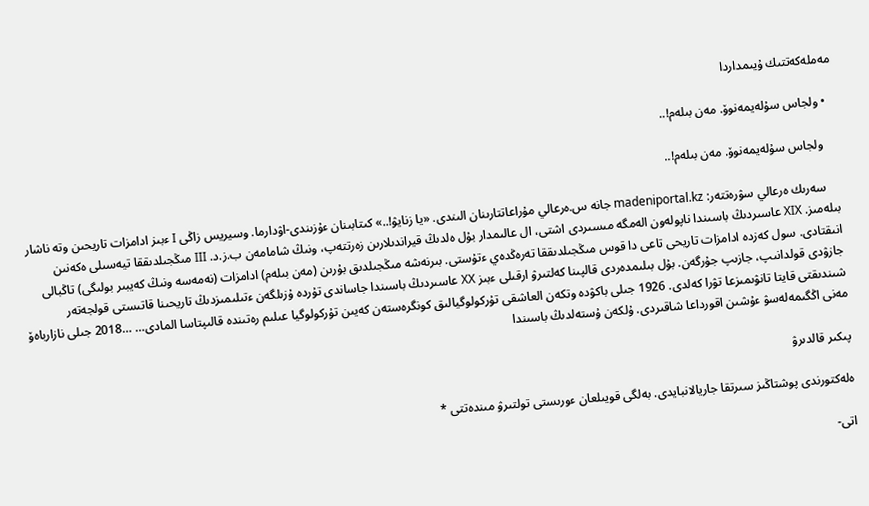مەملەكەتتىك ۇيىمداردا

  • ولجاس سۇلەيمەنوۆ. مەن بىلەم!..

    ولجاس سۇلەيمەنوۆ. مەن بىلەم!..

    سەرىك ەرعالي سۋرەتتەر: madeniportal.kz جانە س.ەرعالي مۇراعاتتارىنان الىندى. «يا زنايۋ!..» كىتابىنان ءۇزىندى-اۋدارما. وسيريس زاڭى I ءبىز ادامزات تاريحىن وتە ناشار بىلەمىز. XIX عاسىردىڭ باسىندا ناپولەون الەمگە مىسىردى اشتى، ال عالىمدار بۇل ەلدىڭ قيراندىلارىن زەرتتەپ، ونىڭ شامامەن ب.ز.د. III مىڭجىلدىققا تيەسىلى ەكەنىن انىقتادى. سول كەزدە ادامزات تاريحى تاعى دا قوس مىڭجىلدىققا تەرەڭدەي ءتۇستى. بىرنەشە مىڭجىلدىق بۇرىن (مەن بىلەم) ادامزات (نەمەسە ونىڭ كەيبىر بولىگى) تاڭبالى جازۋدى قولدانىپ، جازىپ جۇرگەن. بۇل بىلىمدەردى قالپىنا كەلتىرۋ ارقىلى ءبىز XX عاسىردىڭ باسىندا جاساندى تۇردە ۇزىلگەن ءتىلىمىزدىڭ تاريحىنا قاتىستى قولجەتەر شىندىقتى قايتا تانۋىمىزعا تۋرا كەلدى. 1926 جىلى باكۋدە وتكەن العاشقى تۇركولوگيالىق كونگرەستەن كەيىن تۇركولوگيا عىلىم رەتىندە قالىپتاسا المادى… …2018 جىلى نازارباەۆ مەنى اڭگىمەلەسۋ ءۇشىن اقورداعا شاقىردى. ۇلكەن ۇستەلدىڭ باسىندا

پىكىر قالدىرۋ

ەلەكتورندى پوشتاڭىز سىرتقا جاريالانبايدى. بەلگى قويىلعان ءورىستى تولتىرۋ مىندەتتى *

اتى-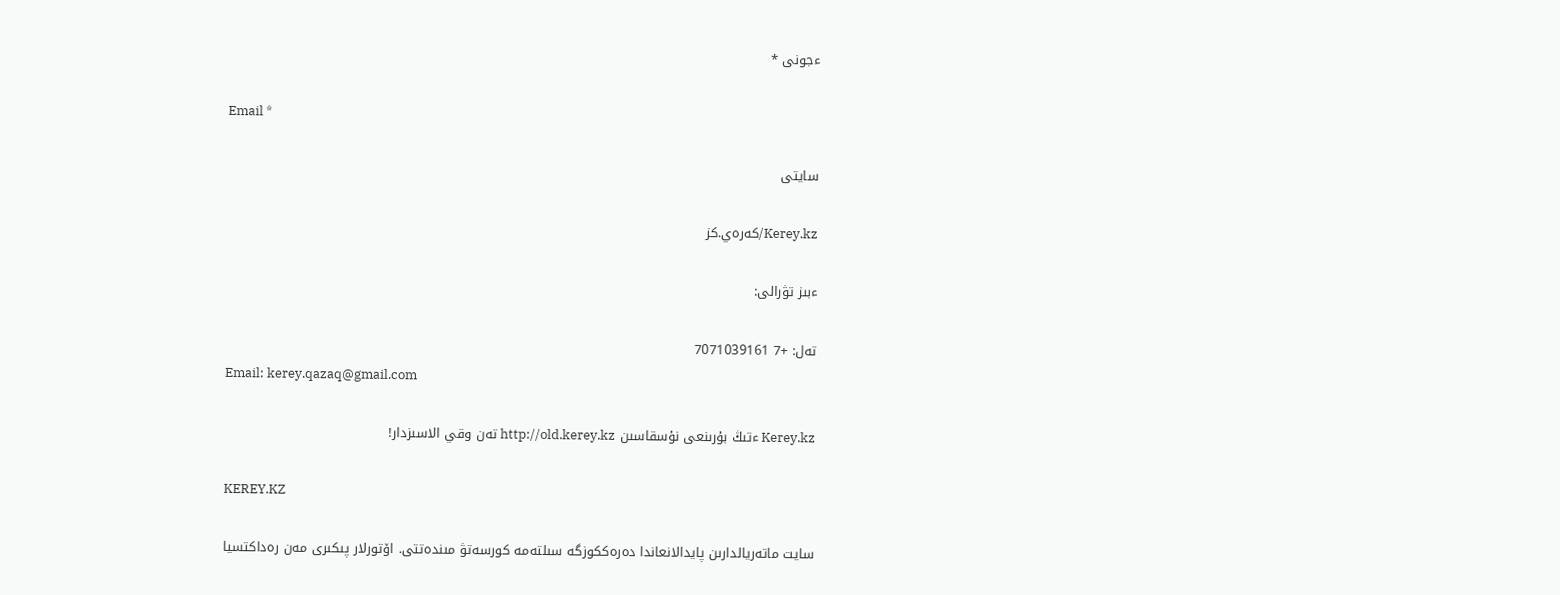ءجونى *

Email *

سايتى

Kerey.kz/كەرەي.كز

ءبىز تۋرالى:

تەل: +7 7071039161
Email: kerey.qazaq@gmail.com

Kerey.kz ءتىڭ بۇرىنعى نۇسقاسىن http://old.kerey.kz تەن وقي الاسىزدار!

KEREY.KZ

سايت ماتەريالدارىن پايدالانعاندا دەرەككوزگە سىلتەمە كورسەتۋ مىندەتتى. اۆتورلار پىكىرى مەن رەداكتسيا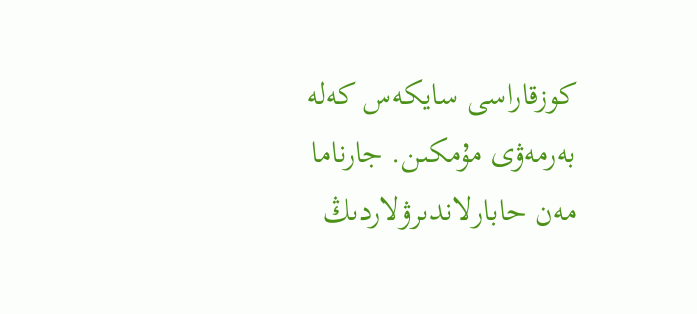كوزقاراسى سايكەس كەلە بەرمەۋى مۇمكىن. جارناما مەن حابارلاندىرۋلاردىڭ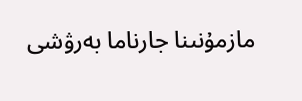مازمۇنىنا جارناما بەرۋشى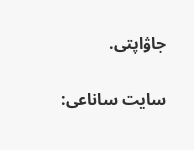جاۋاپتى.

سايت ساناعى: